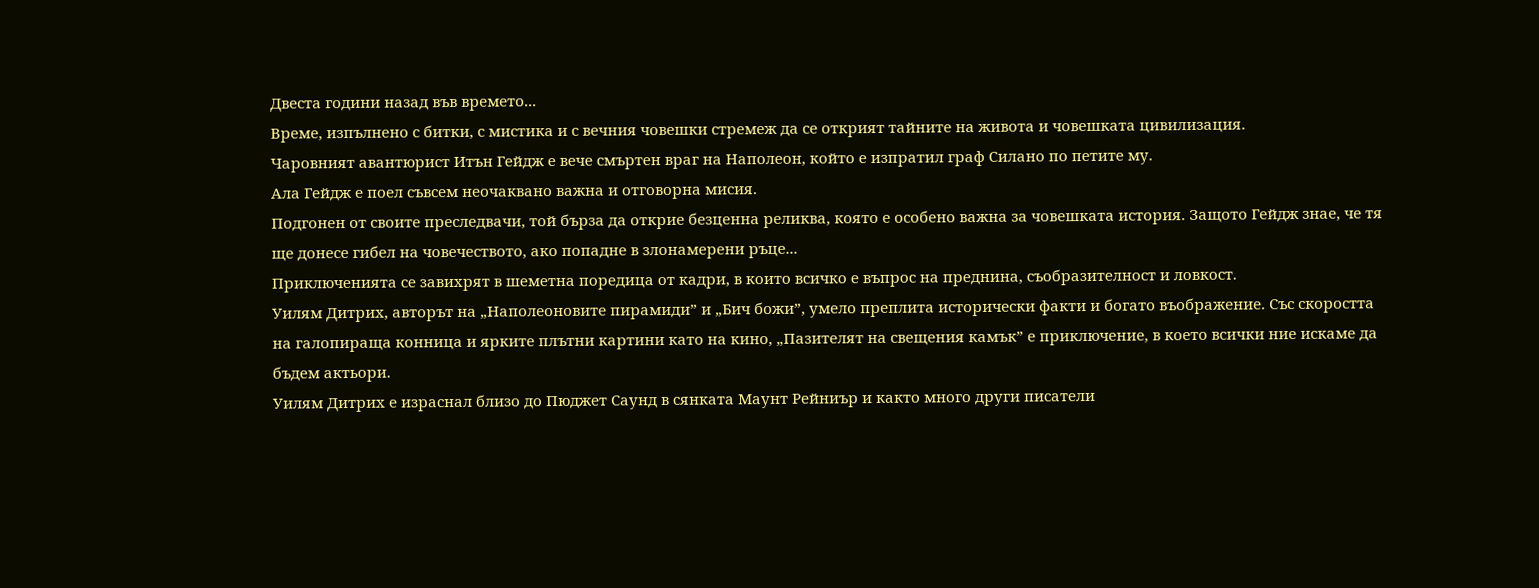Двеста години назад във времето...
Време, изпълнено с битки, с мистика и с вечния човешки стремеж да се открият тайните на живота и човешката цивилизация.
Чаровният авантюрист Итън Гейдж е вече смъртен враг на Наполеон, който е изпратил граф Силано по петите му.
Ала Гейдж е поел съвсем неочаквано важна и отговорна мисия.
Подгонен от своите преследвачи, той бърза да открие безценна реликва, която е особено важна за човешката история. Защото Гейдж знае, че тя ще донесе гибел на човечеството, ако попадне в злонамерени ръце...
Приключенията се завихрят в шеметна поредица от кадри, в които всичко е въпрос на преднина, съобразителност и ловкост.
Уилям Дитрих, авторът на „Наполеоновите пирамиди” и „Бич божи”, умело преплита исторически факти и богато въображение. Със скоростта на галопираща конница и ярките плътни картини като на кино, „Пазителят на свещения камък” е приключение, в което всички ние искаме да бъдем актьори.
Уилям Дитрих е израснал близо до Пюджет Саунд в сянката Маунт Рейниър и както много други писатели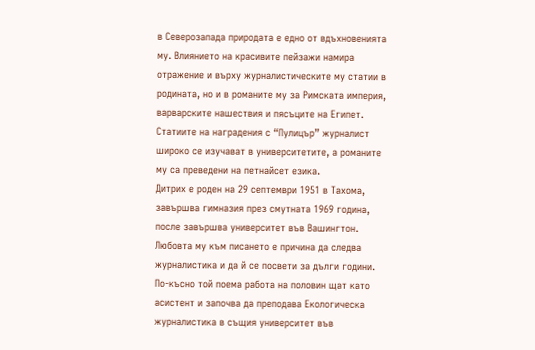в Северозапада природата е едно от вдъхновенията му. Влиянието на красивите пейзажи намира отражение и върху журналистическите му статии в родината, но и в романите му за Римската империя, варварските нашествия и пясъците на Египет.
Статиите на наградения с “Пулицър” журналист широко се изучават в университетите, а романите му са преведени на петнайсет езика.
Дитрих е роден на 29 септември 1951 в Тахома, завършва гимназия през смутната 1969 година, после завършва университет във Вашингтон. Любовта му към писането е причина да следва журналистика и да й се посвети за дълги години.
По-късно той поема работа на половин щат като асистент и започва да преподава Екологическа журналистика в същия университет във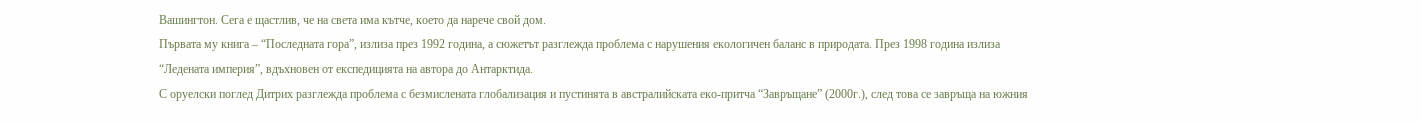Вашингтон. Сега е щастлив, че на света има кътче, което да нарече свой дом.
Първата му книга – “Последната гора”, излиза през 1992 година, а сюжетът разглежда проблема с нарушения екологичен баланс в природата. През 1998 година излиза “Ледената империя”, вдъхновен от експедицията на автора до Антарктида.
С оруелски поглед Дитрих разглежда проблема с безмислената глобализация и пустинята в австралийската еко-притча “Завръщане” (2000г.), след това се завръща на южния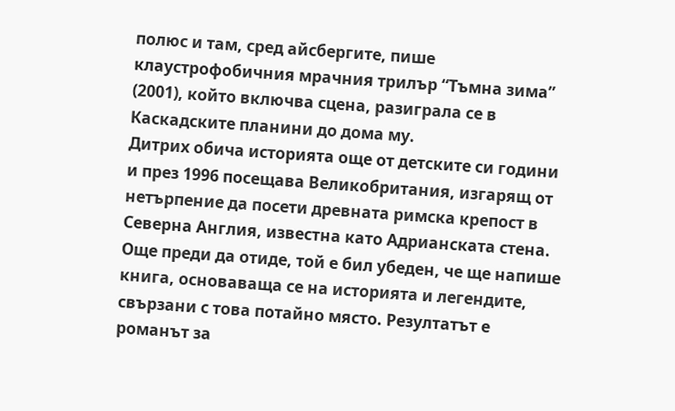полюс и там, сред айсбергите, пише клаустрофобичния мрачния трилър “Тъмна зима” (2001), който включва сцена, разиграла се в Каскадските планини до дома му.
Дитрих обича историята още от детските си години и през 1996 посещава Великобритания, изгарящ от нетърпение да посети древната римска крепост в Северна Англия, известна като Адрианската стена. Още преди да отиде, той е бил убеден, че ще напише книга, основаваща се на историята и легендите, свързани с това потайно място. Резултатът е романът за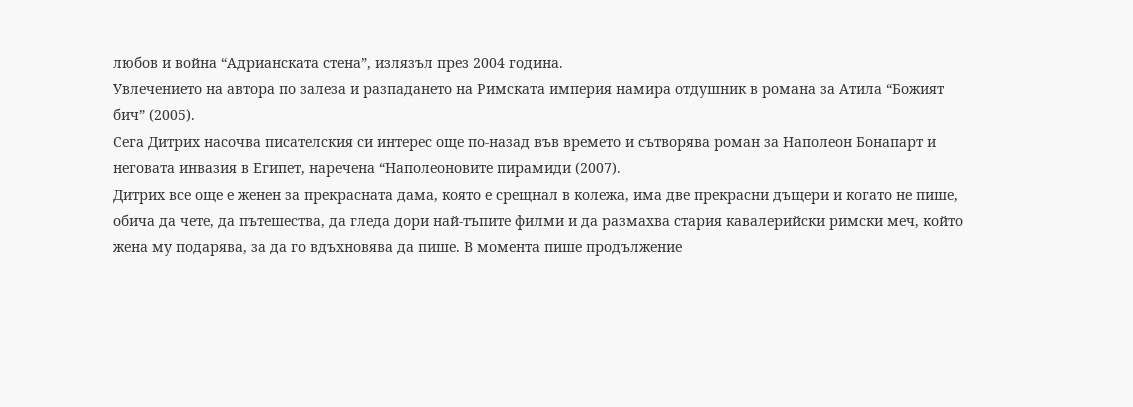любов и война “Адрианската стена”, излязъл през 2004 година.
Увлечението на автора по залеза и разпадането на Римската империя намира отдушник в романа за Атила “Божият бич” (2005).
Сега Дитрих насочва писателския си интерес още по-назад във времето и сътворява роман за Наполеон Бонапарт и неговата инвазия в Египет, наречена “Наполеоновите пирамиди (2007).
Дитрих все още е женен за прекрасната дама, която е срещнал в колежа, има две прекрасни дъщери и когато не пише, обича да чете, да пътешества, да гледа дори най-тъпите филми и да размахва стария кавалерийски римски меч, който жена му подарява, за да го вдъхновява да пише. В момента пише продължение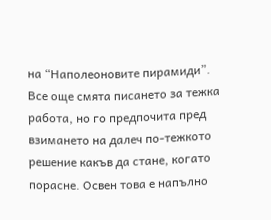на “Наполеоновите пирамиди”.
Все още смята писането за тежка работа, но го предпочита пред взимането на далеч по-тежкото решение какъв да стане, когато порасне. Освен това е напълно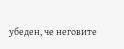убеден, че неговите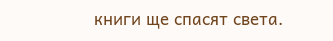книги ще спасят света.